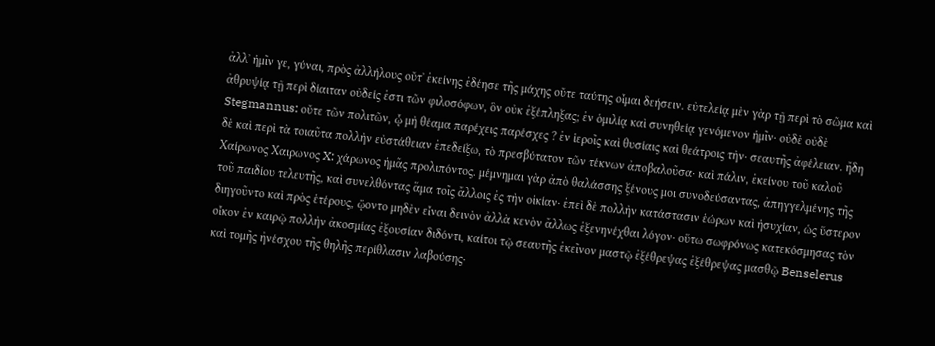ἀλλʼ ἡμῖν γε, γύναι, πρὸς ἀλλήλους οὔτʼ ἐκείνης ἐδέησε τῆς μάχης οὔτε ταύτης οἶμαι δεήσειν. εὐτελείᾳ μὲν γὰρ τῇ περὶ τὸ σῶμα καὶ ἀθρυψίᾳ τῇ περὶ δίαιταν οὐδείς ἐστι τῶν φιλοσόφων, ὃν οὐκ ἐξέπληξας; ἐν ὁμιλίᾳ καὶ συνηθείᾳ γενόμενον ἡμῖν· οὐδὲ οὐδὲ Stegmannus: οὔτε τῶν πολιτῶν, ᾧ μὴ θέαμα παρέχεις παρέσχες ? ἐν ἱεροῖς καὶ θυσίαις καὶ θεάτροις τὴν· σεαυτῆς ἀφέλειαν. ἤδη δὲ καὶ περὶ τὰ τοιαῦτα πολλὴν εὐστάθειαν ἐπεδείξω, τὸ πρεσβύτατον τῶν τέκνων ἀποβαλοῦσα· καὶ πάλιν, ἐκείνου τοῦ καλοῦ Χαίρωνος Χαιρωνος X: χάρωνος ἡμᾶς προλιπόντος. μέμνημαι γὰρ ἀπὸ θαλάσσης ξένους μοι συνοδεύσαντας, ἀπηγγελμένης τῆς τοῦ παιδίου τελευτῆς, καὶ συνελθόντας ἅμα τοῖς ἄλλοις ἐς τὴν οἰκίαν· ἐπεὶ δὲ πολλὴν κατάστασιν ἑώρων καὶ ἡσυχίαν, ὡς ὕστερον διηγοῦντο καὶ πρὸς ἑτέρους, ᾤοντο μηδὲν εἶναι δεινὸν ἀλλὰ κενὸν ἄλλως ἐξενηνέχθαι λόγον· οὕτω σωφρόνως κατεκόσμησας τὸν οἶκον ἐν καιρῷ πολλὴν ἀκοσμίας ἐξουσίαν διδόντι, καίτοι τῷ σεαυτῆς ἐκεῖνον μαστῷ ἐξέθρεψας ἐξέθρεψας μασθῷ Benselerus καὶ τομῆς ἠνέσχου τῆς θηλῆς περίθλασιν λαβούσης·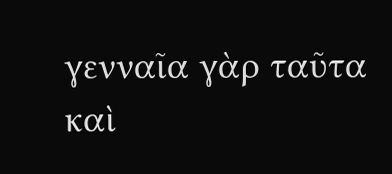γενναῖα γὰρ ταῦτα καὶ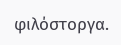φιλόστοργα.